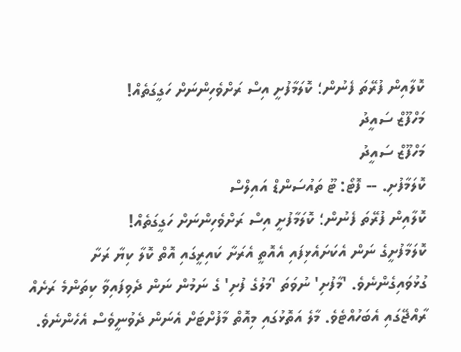ކޮލާއިން ފުރޭތަ ފެނުން؛ ކޮލަމާފުށީ އިސް ރަށްވެހިންނަށް ހަގީގަތެއް!
މަހްފޫޒް ސައީދު
މަހްފޫޒް ސައީދު
ކޮލަމާފުށި. -- ފޮޓޯ: ޓޫ ތައުސަންޑް އައިލްސް
ކޮލާއިން ފުރޭތަ ފެނުން؛ ކޮލަމާފުށީ އިސް ރަށްވެހިންނަށް ހަގީގަތެއް!
ކޮލަމާފުށީގެ ނަން އެކަށައެޅިފައި އެއޮތީ އެރަށާ ކައިރީގައި އޮތް ކޮލާ ކިޔާ ރަށާ ގުޅުވައިގެންނެވެ. 'މާފުށި' ނުވަތަ 'މަލުގެ ފުށި' ގެ ނަމުން ނަން ދެވިފައިވާ ކިތަންމެ ރަށެއް ރާއްޖޭގައި އެބަހުއްޓެވެ. މާލެ އަތޮޅުގައި މިއޮތް މާފުށްޓަށް އެނަން ދެވުނީވެސް އެހެންނެވެ.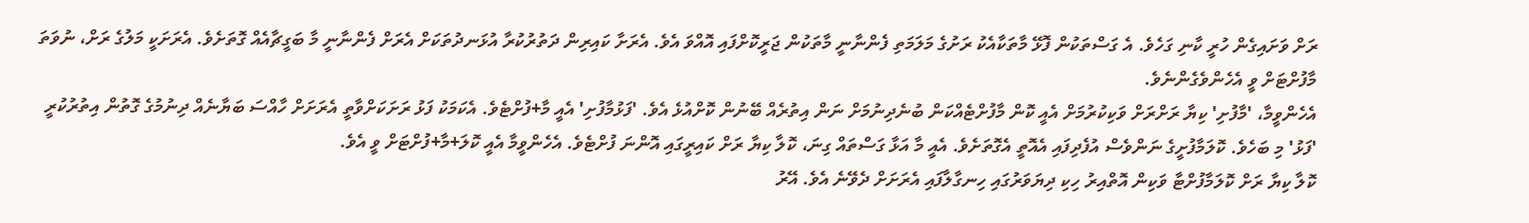ރަށް ވަށައިގެން ހުރީ ކާނި ގަހެވެ. އެ ގަސްތަކުން ފޮޅޭ މާތަކާއެކު ރަށުގެ މަލަމަތި ފެންނާނީ މާތަކުން ޖަރީކޮށްފައި އޮއްވަ އެވެ. އެރަށާ ކައިރިން ދަތުރުކުރާ އުޅަނދުތަކަށް އެރަށް ފެންނާނީ މާ ބަގީޗާއެއް ގޮތަށެވެ. އެރަށަކީ މަލުގެ ރަށް، ނުވަތަ މާފުށްޓަށް ވީ އެހެންވެގެންނެވެ.
އެހެންވީމާ، 'މާފުށި' ކިޔާ ރަށްރަށް ވަކިކުރުމަށް އެއީ ކޮން މާފުށްޓެއްކަން ބުނެދިނުމަށް ނަން އިތުރެއް ބޭނުން ކޮށްއުޅެ އެވެ. 'ފަޅުމާފުށި' އެއީ މާ+ފުށްޓެވެ. އެކަމަކު ފަޅު ރަށަކަށްވާތީ އެރަށަށް ހާއްސަ ބަޔާނެއް ދިނުމުގެ ގޮތުން އިތުރުކުރީ 'ފަޅު' މި ބަހެވެ. ކޮލަމާފުށީގެ ނަންވެސް އުފެދިފައި އެއޮތީ އެގޮތަށެވެ. އެއީ މާ އަޅާ ގަސްތައް ގިނަ، ކޮލާ ކިޔާ ރަށް ކައިރީގައި އޮންނަ ފުށްޓެވެ. އެހެންވީމާ އެއީ ކޮލަ+މާ+ފުށްޓަށް ވީ އެވެ.
ކޮލާ ކިޔާ ރަށް ކޮލަމާފުށްޓާ ވަކިން އޮތްއިރު ހިކި ދިޔަވަރުގައި ހިނގާލާފައި އެރަށަށް ދެވޭނެ އެވެ. އޭރު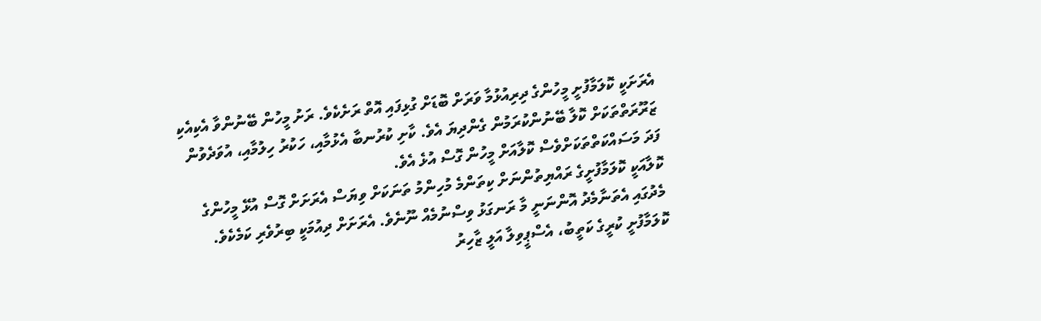އެރަށަކީ ކޮލަމާފުށީ މީހުންގެ ދިރިއުޅުމާ ވަރަށް ބޮޑަށް ގުޅިފައި އޮތް ރަށެކެވެ. ރަށު މީހުން ބޭނުންވާ އެކިއެކި ޒަރޫރަތްތަކަށް ކޮލާ ބޭނުންކުރަމުން ގެންދިޔަ އެވެ. ކާށި ކުރުނބާ އެޅުމާއި، ހަކުރު ހިލުމާއި، އުވަދެވުން ފަދަ މަސައްކަތްތަކަށްވެސް ކޮލާއަށް މީހުން ގޮސް އުޅެ އެވެ.
ކޮލާއަކީ ކޮލަމާފުށީގެ ރައްޔިތުންނަށް ކިތަންމެ މުހިންމު ތަނަކަށް ވިޔަސް އެރަށަށް ގޮސް އުޅޭ މީހުންގެ މެދުގައި އެތަނާމެދު އޮންނަނީ މާ ރަނގަޅު ވިސްނުމެއް ނޫނެވެ. އެރަށަށް ދިއުމަކީ ބިރުވެރި ކަމެކެވެ. ކޮލަމާފުށީ ކުރީގެ ކަތީބު، އެސްޕީވިލާ އަލީ ޒާހިރު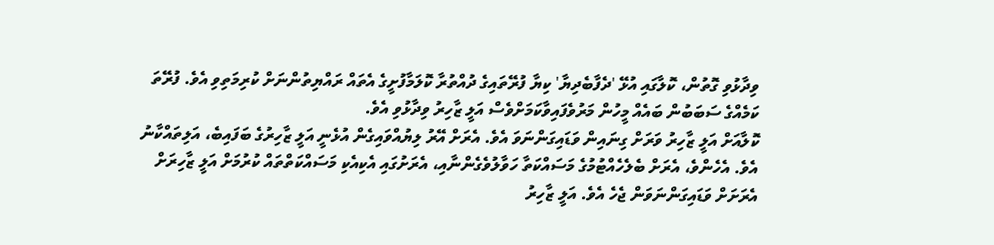ވިދާޅުވި ގޮތުން، ކޮލާގައި އުޅޭ 'ދެފާބެދިޔާ' ކިޔާ ފުރޭތައިގެ ދުއްތުރާ ކޮލަމާފުށީގެ އެތައް ރައްޔިތުންނަށް ކުރިމަތިވި އެވެ. ފުރޭތަ ކަމެއްގެ ސަބަބުން ބައެއް މީހުން މަރުވެފައިވާކަމަށްވެސް އަލީ ޒާހިރު ވިދާޅުވި އެވެ.
ކޮލާއަށް އަލީ ޒާހިރު ވަރަށް ގިނައިން ވަޑައިގަންނަވަ އެވެ. އެރަށް އޭރު ލިޔުއްވައިގެން އުޅެނީ އަލީ ޒާހިރުގެ ބަފައިބެ، އަލިތައްކާނު އެވެ. އެހެންވެ، އެރަށް ބެލެހެއްޓުމުގެ މަސައްކަތާ ހަވާލުވެގެންނާއި، އެރަށުގައި އެކިއެކި މަސައްކަތްތައް ކުރުމަށް އަލީ ޒާހިރަށް އެރަށަށް ވަޑައިގަންނަވަން ޖެހެ އެވެ. އަލީ ޒާހިރު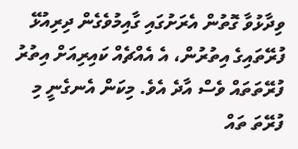ވިދާޅުވާ ގޮތުން އެރަށުގައި ގާއިމުވެގެން ދިރިއުޅޭ ފުރޭތައިގެ އިތުރުން، އެ އެއްޗެއް ކައިރިއަށް އިތުރު ފުރޭތަތައް ވެސް އާދެ އެވެ. މިކަން އެނގެނީ މި ފުރޭތަ ތައް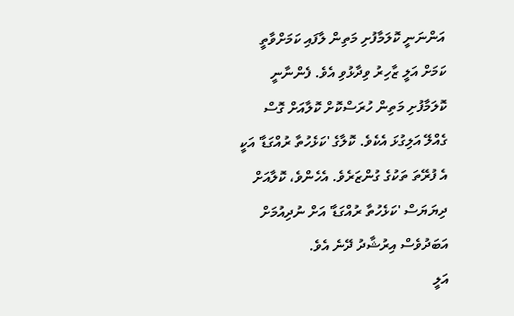އަންނަނީ ކޮލަމާފުށި މަތިން ލާފައި ކަމަށްވާތީ ކަމަށް އަލީ ޒާހިރު ވިދާޅުވި އެވެ. ފެންނާނީ ކޮލަމާފުށި މަތިން ހުރަސްކޮށް ކޮލާއަށް ގޮސް ގެއްލޭ އަލިގުޅަ އެކެވެ. ކޮލާގެ 'ކަޅެހުތާ ރުއްގަޑާ' އަކީ އެ ފުރޭތަ ތަކުގެ ގުންޒަރެވެ. އެހެންވެ، ކޮލާއަށް ދިޔަޔަސް 'ކަޅެހުތާ ރުއްގަޑާ' އަށް ނުދިއުމަށް އަބަދުވެސް އިރުޝާދު ދޭނެ އެވެ.
އަލީ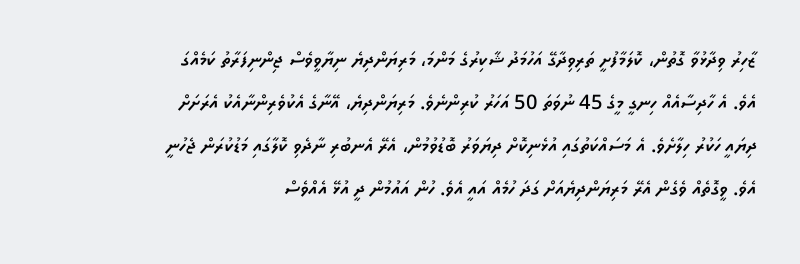ޒާހިރު ވިދާޅުވާ ގޮތުން، ކޮލަމާފުށީ ތަރިވިދާގޭ އަހުމަދު ޝާކިރުގެ މަންމަ، މަރިޔަންދިޔެ ނިޔާވީވެސް ޖިންނިފަރާތު ކަމެއްގަ އެވެ. އެ ހާދިސާއެއް ހިނގީ މީގެ 45 ނުވަތަ 50 އަހަރު ކުރިންނެވެ. މަރިޔަންދިޔެ، އޭނާގެ އެކުވެރިންނާއެކު އެރަށަށް ދިޔައީ ހަކުރު ހިލާށެވެ. އެ މަސައްކަތުގައި އުޅެނިކޮށް ދިޔަވަރު ބޮޑުވުމުން، އެރޭ އެނބުރި ނާދެވި ކޮލާގައި މަޑުކުރަން ޖެހުނީ އެވެ. ވީގޮތެއް ވެގެން އެރޭ މަރިޔަންދިޔެއަށް ގަދަ ހުމެއް އައީ އެވެ. ހުން އައުމުން ދީ އުޅޭ އެއްވެސް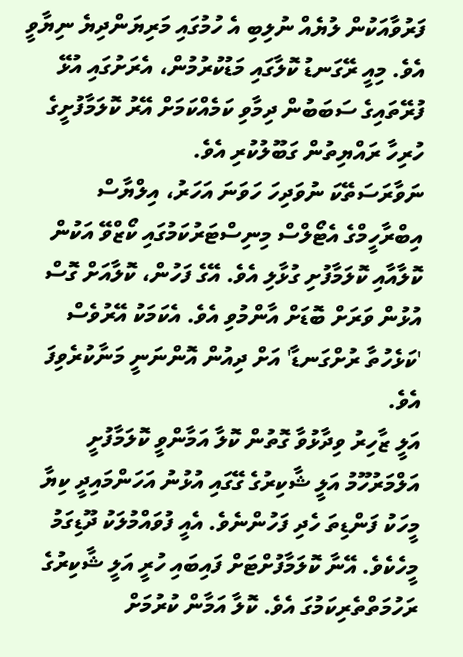ފަރުވާއަކުން ލުޔެއް ނުލިބި އެ ހުމުގައި މަރިޔަންދިޔެ ނިޔާވީ އެވެ. މިއީ ރޭގަނޑު ކޮލާގައި މަޑުކުރުމުން، އެރަށުގައި އުޅޭ ފުރޭތައިގެ ސަބަބުން ދިމާވި ކަމެއްކަމަށް އޭރު ކޮލަމާފުށީގެ ހުރިހާ ރައްޔިތުން ގަބޫލުކުރި އެވެ.
ނަވާރަސަތޭކަ ނުވަދިހަ ހަވަނަ އަހަރު، އިލްޔާސް އިބްރާހީމްގެ އެޓޯލްސް މިނިސްޓަރުކަމުގައި ކޯޒްވޭ އަކުން ކޮލާއާއި ކޮލަމާފުށި ގުޅާލި އެވެ. އޭގެ ފަހުން، ކޮލާއަށް ގޮސް އުޅުން ވަރަށް ބޮޑަށް އާންމުވި އެވެ. އެކަމަކު އޭރުވެސް 'ކަޅެހުތާ ރުށްގަނޑާ' އަށް ދިއުން އޮންނަނީ މަނާކުރެވިފަ އެވެ.
އަލީ ޒާހިރު ވިދާޅުވާ ގޮތުން ކޮލާ އަމާންވީ ކޮލަމާފުށީ އަލްމަރުހޫމު އަލީ ޝާކިރުގެ ގޭގައި އުޅުނު އަހަންމައިދީ ކިޔާ މީހަކު ފަންޑިތަ ހެދި ފަހުންނެވެ. އެއީ ފުވައްމުލަކު ދޫޑިގަމު މީހެކެވެ. އޭނާ ކޮލަމާފުށްޓަށް ފައިބައި ހުރީ އަލީ ޝާކިރުގެ ރަހުމަތްތެރިކަމުގަ އެވެ. ކޮލާ އަމާން ކުރުމަށް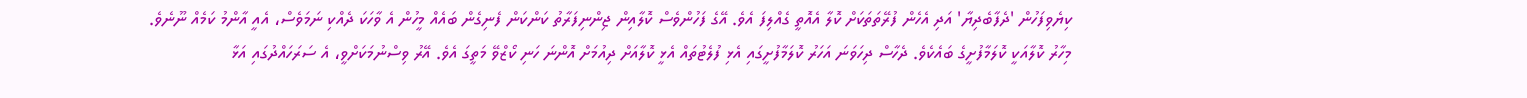ކިޔެވިފަހުން 'ދެފާބެދިޔާ' އަދި އެހެން ފުރޭތަތަކަށް ކޮލާ އެއޮތީ ގެއްލިފަ އެވެ. އޭގެ ފަހުންވެސް ކޮލާއިން ޖިންނިފަރާތު ކަންކަން ފެނިގެން ބައެއް މީހުން އެ ވާހަކަ ދެއްކި ނަމަވެސް، އެއީ އާންމު ކަމެއް ނޫނެވެ.
މިހާރު ކޮލާއަކީ ކޮލަމާފުށީގެ ބައެކެވެ. ދެހާސް ދިހަވަނަ އަހަރު ކޮލަމާފުށީގައި އެޅި ފުލެޓުތައް އެޅީ ކޮލާއަށް ދިއުމަށް އޮންނަ ހަނި ކޯޒްވޭ މަތީގަ އެވެ. އޭރު ވިސްނުމަކަށްވީ، އެ ސަރަހައްދުގައި އަޅާ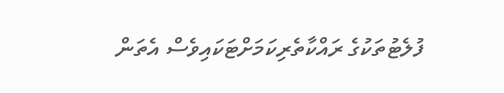ފުލެޓުތަކުގެ ރައްކާތެރިކަމަށްޓަކައިވެސް އެތަން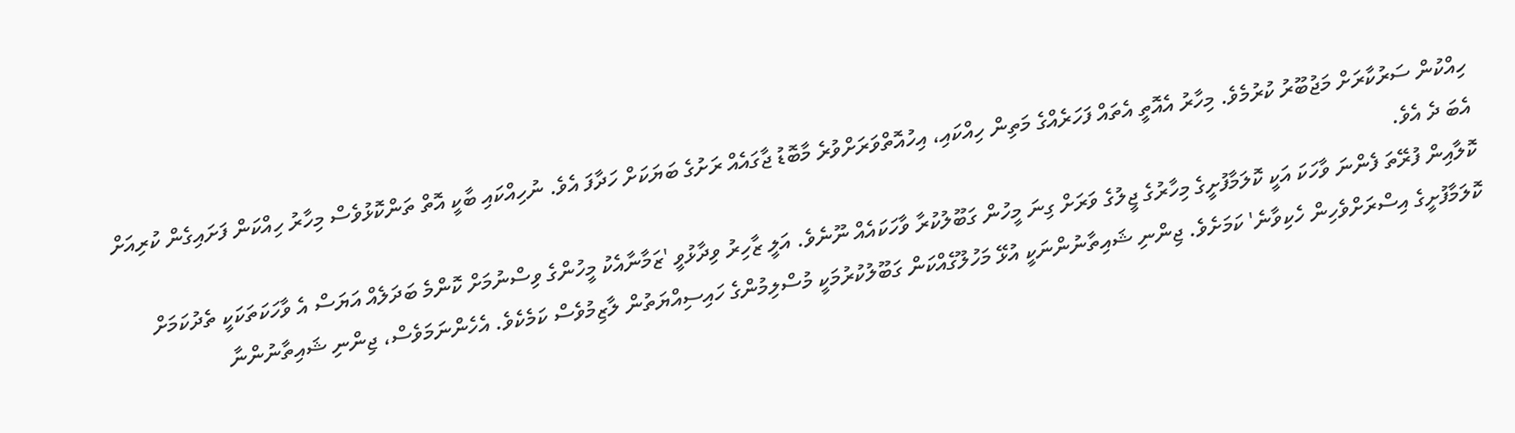ހިއްކުން ސަރުކާރަށް މަޖުބޫރު ކުރުމެވެ. މިހާރު އެއޮތީ އެތައް ފަހަރެއްގެ މަތިން ހިއްކައި، އިހުއޮތްވަރަށްވުރެ މާބޮޑު ޖާގައެއް ރަށުގެ ބަޔަކަށް ހަދާފަ އެވެ. ނުހިއްކައި ބާކީ އޮތް ތަންކޮޅުވެސް މިހާރު ހިއްކަން ފަށައިގެން ކުރިއަށް އެބަ ދެ އެވެ.
ކޮލާއިން ފުރޭތަ ފެންނަ ވާހަކަ އަކީ ކޮލަމާފުށީގެ މިހާރުގެ ޖީލުގެ ވަރަށް ގިނަ މީހުން ގަބޫލުކުރާ ވާހަކައެއް ނޫނެވެ. އަލީ ޒާހިރު ވިދާޅުވީ 'ޒަމާނާއެކު މީހުންގެ ވިސްނުމަށް ކޮންމެ ބަދަލެއް އަޔަސް އެ ވާހަކަތަކަކީ ތެދުކަމަށް ކޮލަމާފުށީގެ އިސްރަށްވެހިން ހެކިވާނެ' ކަމަށެވެ. ޖިންނި ޝައިތާނުންނަކީ އުޅޭ މަހުލޫގެއްކަން ގަބޫލުކުރުމަކީ މުސްލިމުންގެ ހައިސިއްޔަތުން ލާޒިމުވެސް ކަމެކެވެ. އެހެންނަމަވެސް، ޖިންނި ޝައިތާނުންނާ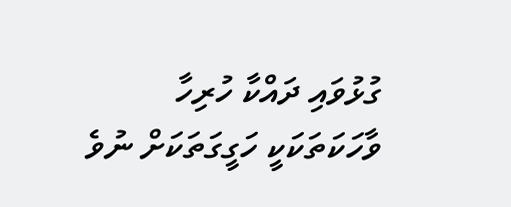ގުޅުވައި ދައްކާ ހުރިހާ ވާހަކަތަކަކީ ހަގީގަތަކަށް ނުވެ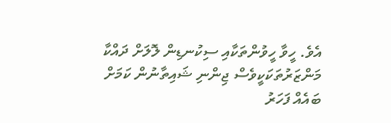އެވެ. ހީވާ ހީވުންތަކާއި ސިކުނޑިން ލޮލަށް ދައްކާ މަންޒަރުތަކަކީވެސް ޖިންނި ޝައިތާނުން ކަމަށް ބައެއް ފަހަރު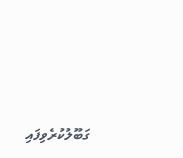ގަބޫލުކުރެވިފައި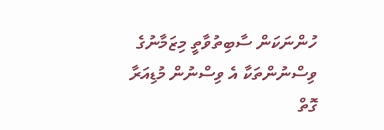ހުންނަކަން ސާބިތުވާތީ މިޒަމާނުގެ ވިސްނުންތަކާ އެ ވިސްނުން މުޑިއަރާ ގޮތް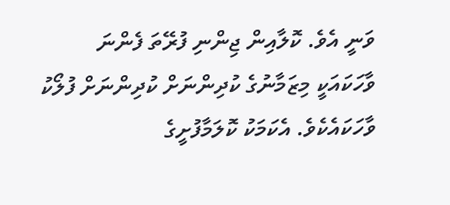ވަނީ އެވެ. ކޮލާއިން ޖިންނި ފުރޭތަ ފެންނަ ވާހަކައަކީ މިޒަމާނުގެ ކުދިންނަށް ކުދިންނަށް ފުލޯކު ވާހަކައެކެވެ. އެކަމަކު ކޮލަމާފުށީގެ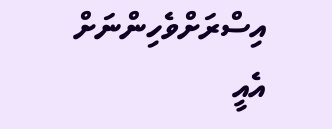އިސްރަށްވެހިންނަށް އެއީ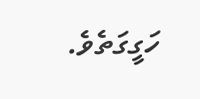ހަގީގަތެވެ.